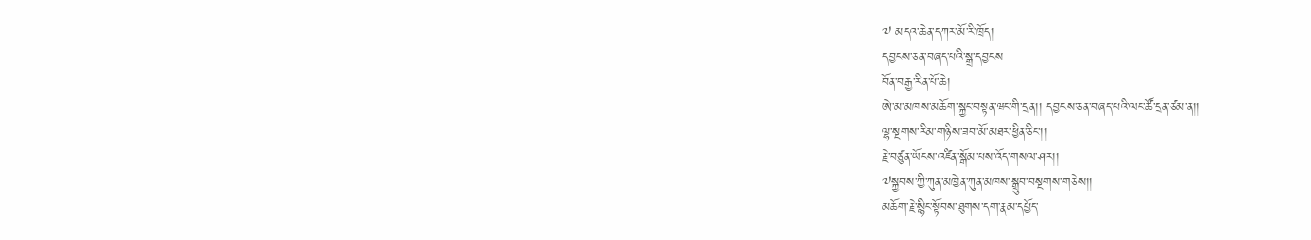༧ མདའ་ཆེན་དཀར་མོ་རི་ཁྲོད།
དབྱངས་ཅན་བཞད་པའི་སྒྲ་དབྱངས
བོན་བརྒྱ་རིན་པོ་ཆེ།
ཨེ་མ་མཁས་མཆོག་སྐྱང་བསྟན་ཝང་གི་དྲན།། དབྱངས་ཅན་བཞད་པའི་ལང་ཚོ་དྲན་ཙམ་ན།།
ལྷ་སྔགས་རིམ་གཉིས་ཟབ་མོ་མཐར་ཕྱིན་ཅིང་།།
རྗེ་བཙུན་ཡོངས་འཛིན་སྒོམ་པས་འོད་གསལ་ཤར།།
༧སྐྱབས་ཀྱི་ཀུན་མཁྱེན་ཀུན་མཁས་སྒྲུབ་བསྔགས་གཅེས།།
མཆོག་རྗེ་སྙིང་སྟོབས་ཐུགས་དག་རྣམ་དཔྱོད་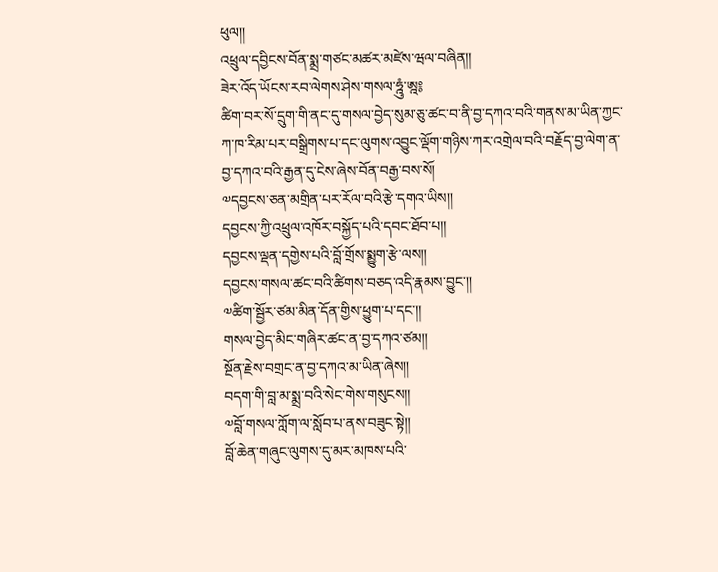ཕུལ།།
འཕྲུལ་དབྱིངས་བོན་སྨྲ་གཙང་མཚར་མཛེས་ཝལ་བཞིན།།
ཟེར་འོད་ཡོངས་རབ་ལེགས་ཤེས་གསལ་ཧྰུཾ་ཨྰ༔
ཚིག་བར་སོ་དྲུག་གི་ནང་དུ་གསལ་བྱེད་སུམ་ཅུ་ཚང་བ་ནི་བྱ་དཀའ་བའི་གནས་མ་ཡིན་ཀྱང་
ཀ་ཁ་རིམ་པར་བསྒྲིགས་པ་དང་ལུགས་འབྱུང་ལྡོག་གཉིས་ཀར་འགྲེལ་བའི་བརྗོད་བྱ་ལེག་ན་བྱ་དཀའ་བའི་རྒྱན་དུ་ངེས་ཞེས་བོན་བརྒྱ་བས་སོ།
༧དབྱངས་ཅན་མགྲིན་པར་རོལ་བའི་རྩེ་དགའ་ཡིས།།
དབྱངས་ཀྱི་འཕྲུལ་འཁོར་བསྐྱོད་པའི་དབང་ཐོབ་པ།།
དབྱངས་ལྡན་དགྱེས་པའི་བློ་གྲོས་སྨྱུག་རྩེ་ལས།།
དབྱངས་གསལ་ཚང་བའི་ཚིགས་བཅད་འདི་རྣམས་བྱུང་།།
༧ཚིག་སྦྱོར་ཙམ་མིན་དོན་གྱིས་ཕྱུག་པ་དང་།།
གསལ་བྱེད་མིང་གཞིར་ཚང་ན་བྱ་དཀའ་ཙམ།།
སྔོན་རྗེས་བགྲང་ན་བྱ་དཀའ་མ་ཡིན་ཞེས།།
བདག་གི་བླ་མ་སྨྲ་བའི་སེང་གེས་གསུངས།།
༧བློ་གསལ་ཀློག་ལ་སློབ་པ་ནས་བཟུང་སྟེ།།
བློ་ཆེན་གཞུང་ལུགས་དུ་མར་མཁས་པའི་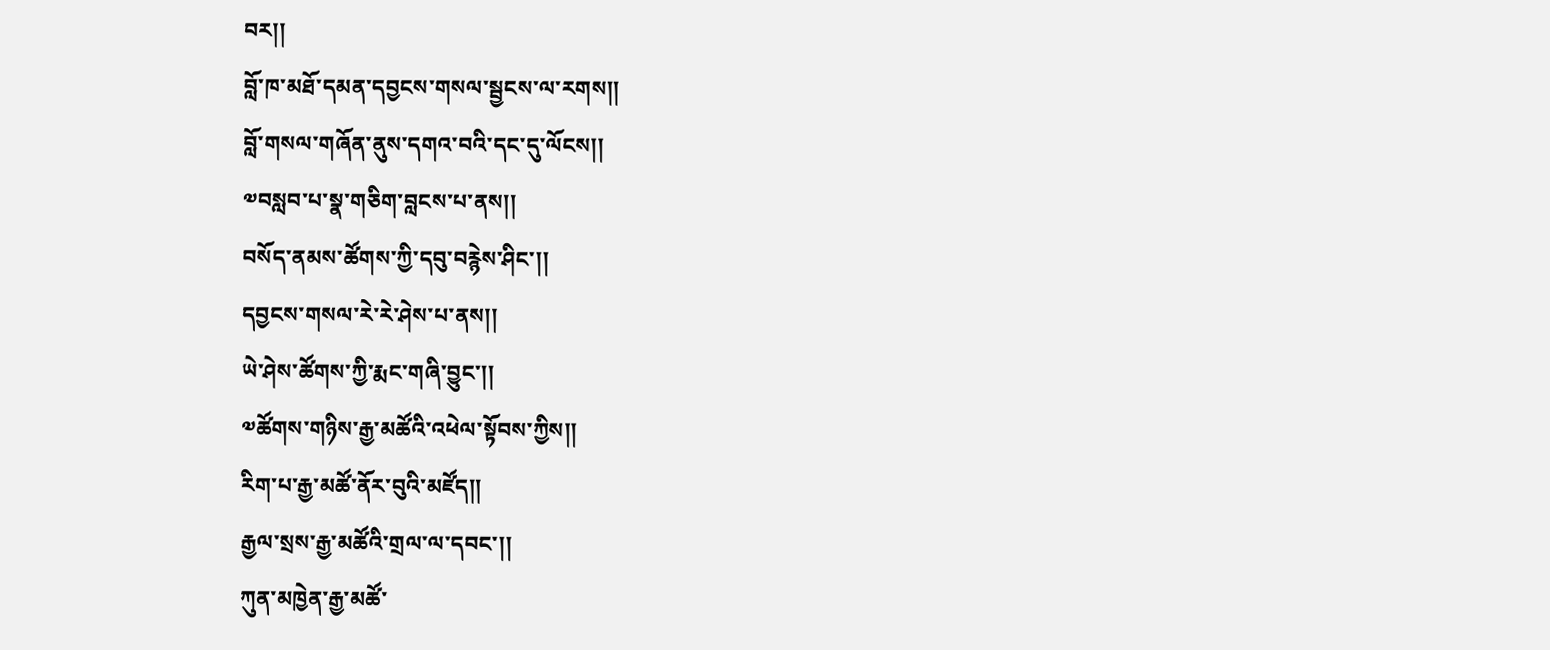བར།།
བློ་ཁ་མཐོ་དམན་དབྱངས་གསལ་སྦྱངས་ལ་རགས།།
བློ་གསལ་གཞོན་ནུས་དགའ་བའི་དང་དུ་ལོངས།།
༧བསླབ་པ་སྣ་གཅིག་བླངས་པ་ནས།།
བསོད་ནམས་ཚོགས་ཀྱི་དབུ་བརྙེས་ཤིང་།།
དབྱངས་གསལ་རེ་རེ་ཤེས་པ་ནས།།
ཡེ་ཤེས་ཚོགས་ཀྱི་རྨང་གཞི་བྱུང་།།
༧ཚོགས་གཉིས་རྒྱ་མཚོའི་འཕེལ་སྟོབས་ཀྱིས།།
རིག་པ་རྒྱ་མཚོ་ནོར་བུའི་མཛོད།།
རྒྱལ་སྲས་རྒྱ་མཚོའི་གྲལ་ལ་དབང་།།
ཀུན་མཁྱེན་རྒྱ་མཚོ་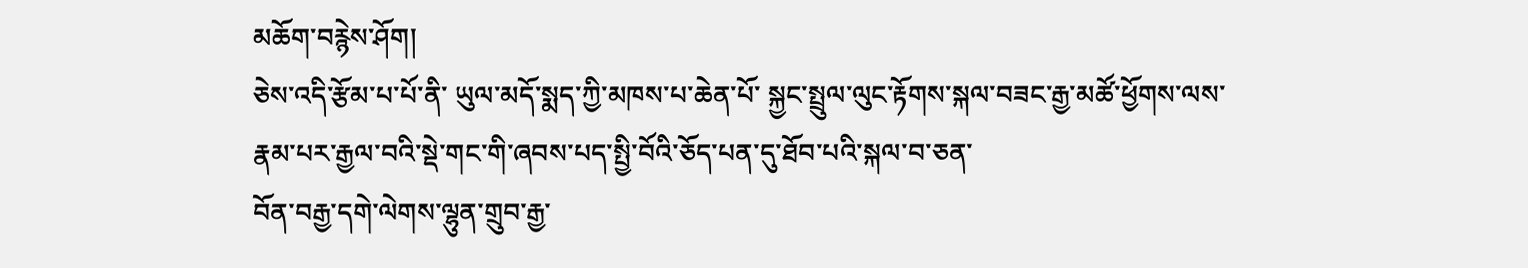མཆོག་བརྙེས་ཤོག།
ཅེས་འདི་རྩོམ་པ་པོ་ནི་ ཡུལ་མདོ་སྨད་ཀྱི་མཁས་པ་ཆེན་པོ་ སྐྱང་སྤྲུལ་ལུང་རྟོགས་སྐལ་བཟང་རྒྱ་མཚོ་ཕྱོགས་ལས་
རྣམ་པར་རྒྱལ་བའི་སྡེ་གང་གི་ཞབས་པད་སྤྱི་བོའི་ཅོད་པན་དུ་ཐོབ་པའི་སྐལ་བ་ཅན་
བོན་བརྒྱ་དགེ་ལེགས་ལྷུན་གྲུབ་རྒྱ་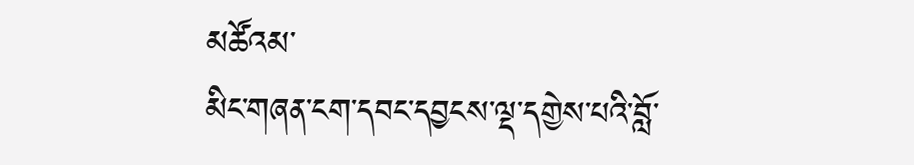མཚོའམ་
མིང་གཞན་ངག་དབང་དབྱངས་ལྡ་དགྱེས་པའི་བློ་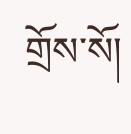གྲོས་སོ།